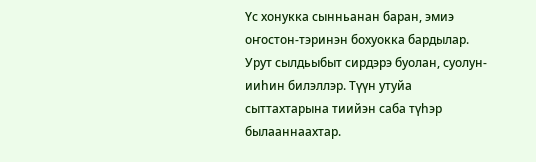Үс хонукка сынньанан баран, эмиэ оҥостон-тэринэн бохуокка бардылар. Урут сылдьыбыт сирдэрэ буолан, суолун-ииhин билэллэр. Түүн утуйа сыттахтарына тиийэн саба түhэр былааннаахтар.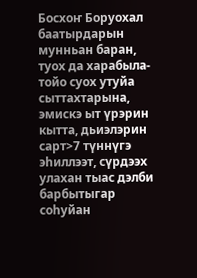Босхоҥ Боруохал баатырдарын мунньан баран, туох да харабыла-тойо суох утуйа сыттахтарына, эмискэ ыт үрэрин кытта, дьиэлэрин сарт>7 түннүгэ эhиллээт, сүрдээх улахан тыас дэлби барбытыгар соhуйан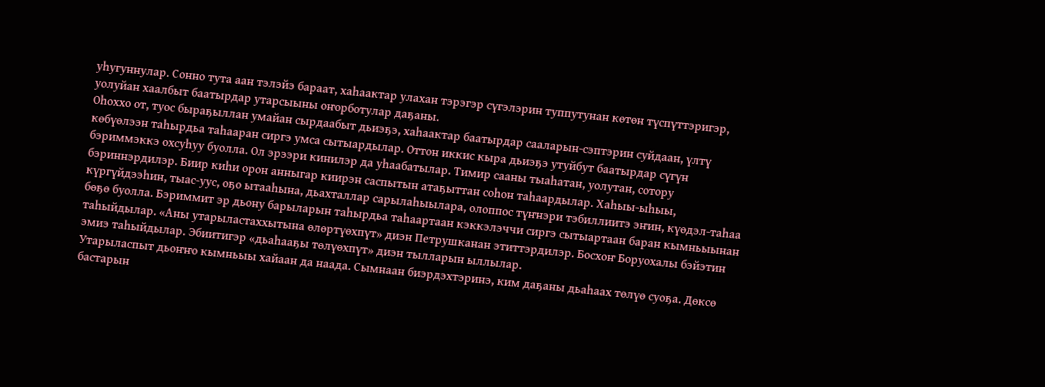уhугуннулар. Сонно тута аан тэлэйэ бараат, хаһаактар улахан тэрэгэр сүгэлэрин туппутунан көтөн түспүттэригэр, уолуйан хаалбыт баатырдар утарсыыны оҥорботулар даҕаны.
Оhоххо от, туос быраҕыллан умайан сырдаабыт дьиэҕэ, хаһаактар баатырдар сааларын-сэптэрин суйдаан, үлтү көбүөлээн таhырдьа таhааран сиргэ умса сытыардылар. Оттон иккис кыра дьиэҕэ утуйбут баатырдар сүгүн бэриммэккэ охсуhуу буолла. Ол эрээри кинилэр да уhаабатылар. Тимир сааны тыаhатан, уолутан, сотору бэриннэрдилэр. Биир киhи орон анныгар киирэн саспытын атаҕыттан соhон таhаардылар. Хаhыы-ыhыы, күргүйдээhин, тыас-уус, оҕо ытааhына, дьахталлар сарылаhыылара, олоппос түҥнэри тэбиллиитэ эҥин, күөдэл-таhаа бөҕө буолла. Бэриммит эр дьону барыларын таhырдьа таhаартаан кэккэлэччи сиргэ сытыартаан баран кымньыынан таhыйдылар. «Аны утарыластаххытына өлөртүөхпүт» диэн Петрушканан этиттэрдилэр. Босхоҥ Боруохалы бэйэтин эмиэ таhыйдылар. Эбиитигэр «дьаhааҕы төлүөхпүт» диэн тылларын ыллылар.
Утарыласпыт дьоҥҥо кымньыы хайаан да наада. Сымнаан биэрдэхтэринэ, ким даҕаны дьаhаах төлүө суоҕа. Дөксө бастарын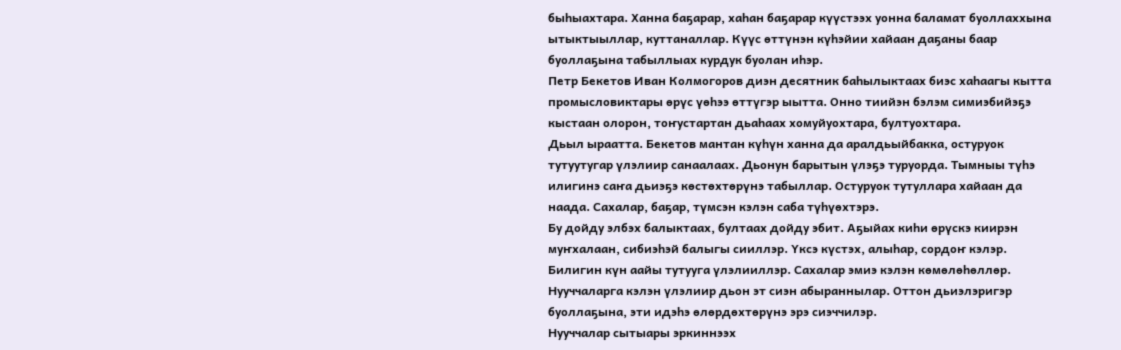быhыахтара. Ханна баҕарар, хаhан баҕарар күүстээх уонна баламат буоллаххына ытыктыыллар, куттаналлар. Күүс өттүнэн күhэйии хайаан даҕаны баар буоллаҕына табыллыах курдук буолан иhэр.
Петр Бекетов Иван Колмогоров диэн десятник баhылыктаах биэс хаһаагы кытта промысловиктары өрүс үөhээ өттүгэр ыытта. Онно тиийэн бэлэм симиэбийэҕэ кыстаан олорон, тоҥустартан дьаhаах хомуйуохтара, бултуохтара.
Дьыл ыраатта. Бекетов мантан күhүн ханна да аралдьыйбакка, остуруок тутуутугар үлэлиир санаалаах. Дьонун барытын үлэҕэ туруорда. Тымныы түhэ илигинэ саҥа дьиэҕэ көстөхтөрүнэ табыллар. Остуруок тутуллара хайаан да наада. Сахалар, баҕар, түмсэн кэлэн саба түhүөхтэрэ.
Бу дойду элбэх балыктаах, бултаах дойду эбит. Аҕыйах киhи өрүскэ киирэн муҥхалаан, сибиэhэй балыгы сииллэр. Үксэ күстэх, алыhар, сордоҥ кэлэр.
Билигин күн аайы тутууга үлэлииллэр. Сахалар эмиэ кэлэн көмөлөhөллөр. Нууччаларга кэлэн үлэлиир дьон эт сиэн абыраннылар. Оттон дьиэлэригэр буоллаҕына, эти идэhэ өлөрдөхтөрүнэ эрэ сиэччилэр.
Нууччалар сытыары эркиннээх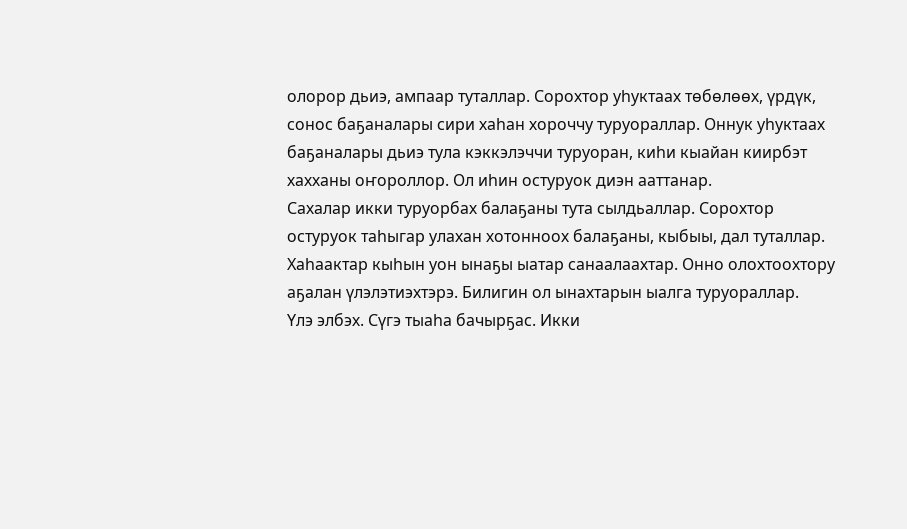олорор дьиэ, ампаар туталлар. Сорохтор уhуктаах төбөлөөх, үрдүк, сонос баҕаналары сири хаhан хороччу туруораллар. Оннук уhуктаах баҕаналары дьиэ тула кэккэлэччи туруоран, киhи кыайан киирбэт хахханы оҥороллор. Ол иhин остуруок диэн ааттанар.
Сахалар икки туруорбах балаҕаны тута сылдьаллар. Сорохтор остуруок таhыгар улахан хотонноох балаҕаны, кыбыы, дал туталлар. Хаһаактар кыhын уон ынаҕы ыатар санаалаахтар. Онно олохтоохтору аҕалан үлэлэтиэхтэрэ. Билигин ол ынахтарын ыалга туруораллар.
Үлэ элбэх. Сүгэ тыаhа бачырҕас. Икки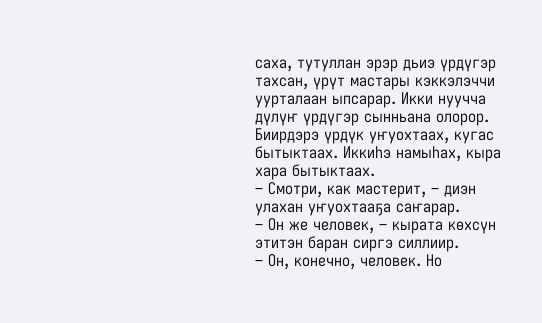саха, тутуллан эрэр дьиэ үрдүгэр тахсан, үрүт мастары кэккэлэччи уурталаан ыпсарар. Икки нуучча дүлүҥ үрдүгэр сынньана олорор. Биирдэрэ үрдүк уҥуохтаах, кугас бытыктаах. Иккиhэ намыhах, кыра хара бытыктаах.
– Смотри, как мастерит, – диэн улахан уҥуохтааҕа саҥарар.
– Он же человек, – кырата көхсүн этитэн баран сиргэ силлиир.
– Он, конечно, человек. Но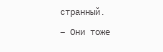странный.
– Они тоже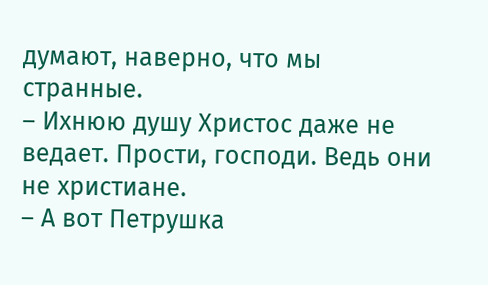думают, наверно, что мы странные.
– Ихнюю душу Христос даже не ведает. Прости, господи. Ведь они не христиане.
– А вот Петрушка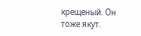крещеный. Он тоже якут.